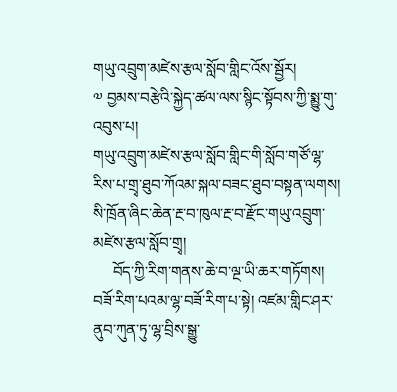གཡུ་འབྲུག་མཛེས་རྩལ་སློབ་གླིང་འོས་སྦྱོར།
༧ བྱམས་བརྩེའི་སྐྱེད་ཚལ་ལས་སྙིང་སྟོབས་ཀྱི་སྨྱུ་གུ་འབུས་པ།
གཡུ་འབྲུག་མཛེས་རྩལ་སློབ་གླིང་གི་སློབ་གཙོ་ལྷ་རིས་པ་གྲྭ་ཐུབ་ཀོའམ་སྐལ་བཟང་ཐུབ་བསྟན་ལགས།
སི་ཁྲོན་ཞིང་ཆེན་རྔ་བ་ཁུལ་རྔ་བ་རྫོང་གཡུ་འབྲུག་མཛེས་རྩལ་སློབ་གྲྭ།
     བོད་ཀྱི་རིག་གནས་ཆེ་བ་ལྔ་ཡི་ཆར་གཏོགས། བཟོ་རིག་པའམ་ལྷ་བཟོ་རིག་པ་སྟེ། འཛམ་གླིང་ཤར་ནུབ་ཀུན་ཏུ་ལྷ་བྲིས་སྒྱུ་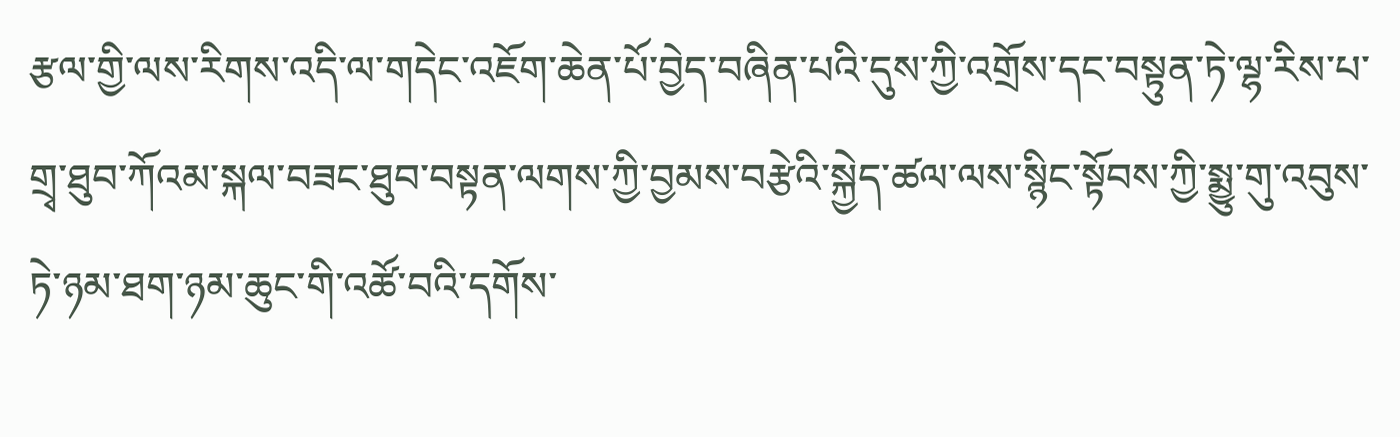རྩལ་གྱི་ལས་རིགས་འདི་ལ་གདེང་འཇོག་ཆེན་པོ་བྱེད་བཞིན་པའི་དུས་ཀྱི་འགྲོས་དང་བསྟུན་ཏེ་ལྷ་རིས་པ་གྲྭ་ཐུབ་ཀོའམ་སྐལ་བཟང་ཐུབ་བསྟན་ལགས་ཀྱི་བྱམས་བརྩེའི་སྐྱེད་ཚལ་ལས་སྙིང་སྟོབས་ཀྱི་སྨྱུ་གུ་འབུས་ཏེ་ཉམ་ཐག་ཉམ་ཆུང་གི་འཚོ་བའི་དགོས་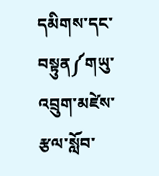དམིགས་དང་བསྟུན༼གཡུ་འབྲུག་མཛེས་རྩལ་སློབ་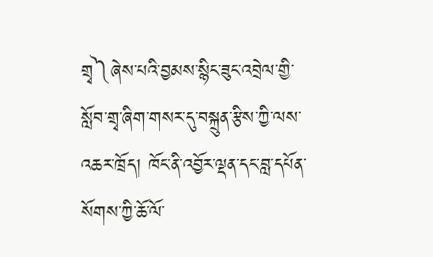གྲྭ༽ཞེས་པའི་བྱམས་སྙིང་ཟུང་འབྲེལ་གྱི་སློབ་གྲྭ་ཞིག་གསར་དུ་བསྐྲུན་རྩིས་ཀྱི་ལས་འཆར་ཁྲོད། ཁོང་ནི་འབྱོར་ལྡན་དང་བླ་དཔོན་སོགས་ཀྱི་ཆོ་ལོ་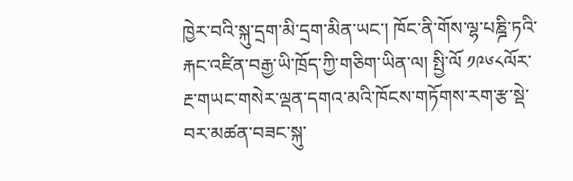ཁྱེར་བའི་སྐུ་དྲག་མི་དྲག་མིན་ཡང་། ཁོང་ནི་གོས་ལྷ་པཎྜི་ཏའི་རྐང་འཛིན་བརྒྱ་ཡི་ཁྲོད་ཀྱི་གཅིག་ཡིན་ལ། སྤྱི་ལོ ༡༩༦༨ལོར་རྔ་གཡང་གསེར་ལྡན་དགའ་མའི་ཁོངས་གཏོགས་རག་རྩ་སྡེ་བར་མཚན་བཟང་སྐུ་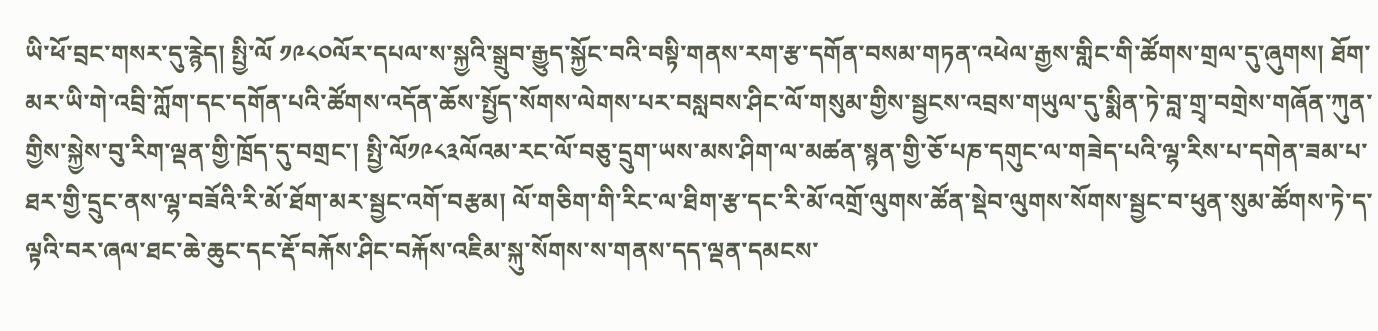ཡི་ཕོ་བྲང་གསར་དུ་རྙེད། སྤྱི་ལོ ༡༩༨༠ལོར་དཔལ་ས་སྐྱའི་སྒྲུབ་རྒྱུད་སྐྱོང་བའི་བསྟི་གནས་རག་རྩ་དགོན་བསམ་གཏན་འཕེལ་རྒྱས་གླིང་གི་ཚོགས་གྲལ་དུ་ཞུགས། ཐོག་མར་ཡི་གེ་འབྲི་ཀློག་དང་དགོན་པའི་ཚོགས་འདོན་ཆོས་སྤྱོད་སོགས་ལེགས་པར་བསླབས་ཤིང་ལོ་གསུམ་གྱིས་སྦྱངས་འབྲས་གཡུལ་དུ་སྨིན་ཏེ་བླ་གྲྭ་བགྲེས་གཞོན་ཀུན་གྱིས་སྐྱེས་བུ་རིག་ལྡན་གྱི་ཁྲོད་དུ་བགྲང་། སྤྱི་ལོ༡༩༨༣ལོའམ་རང་ལོ་བཅུ་དྲུག་ཡས་མས་ཤིག་ལ་མཚན་སྙན་གྱི་ཅོ་པཎ་དགུང་ལ་གཟེད་པའི་ལྷ་རིས་པ་དགེན་ཟམ་པ་ཐར་གྱི་དྲུང་ནས་ལྷ་བཟོའི་རི་མོ་ཐོག་མར་སྦྱང་འགོ་བརྩམ། ལོ་གཅིག་གི་རིང་ལ་ཐིག་རྩ་དང་རི་མོ་འགྲོ་ལུགས་ཚོན་སྡེབ་ལུགས་སོགས་སྦྱང་བ་ཕུན་སུམ་ཚོགས་ཏེ་ད་ལྟའི་བར་ཞལ་ཐང་ཆེ་ཆུང་དང་རྡོ་བརྐོས་ཤིང་བརྐོས་འཇིམ་སྐུ་སོགས་ས་གནས་དད་ལྡན་དམངས་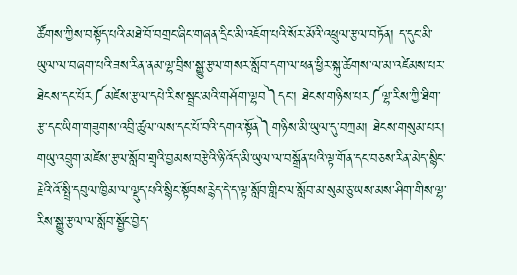ཚོགས་ཀྱིས་བསྟོད་པའི་མཐེ་བོ་བགྲང་ཞིང་གཞན་དྲིང་མི་འཇོག་པའི་སོར་མོའི་འཕྲུལ་རྩལ་བཏོན། ད་དུང་མི་ཡུལ་ལ་བཞག་པའི་ཟས་རིན་ནམ་ལྷ་བྲིས་སྒྱུ་རྩལ་གསར་སློབ་དག་ལ་ཕན་ཕྱིར་སྐུ་ཚེགས་ལ་མ་འཛེམས་པར་ཐེངས་དང་པོར༼མཛེས་རྩལ་དཔེ་རིས་སྦྲང་མའི་གཤོག་ལྷབ༽དང་། ཐེངས་གཉིས་པར༼ལྷ་རིས་ཀྱི་ཐིག་རྩ་དང་ཡིག་གཟུགས་འབྲི་ཚུལ་ལས་དང་པོ་བའི་དགའ་སྟོན༽གཉིས་མི་ཡུལ་དུ་བཀྲམ། ཐེངས་གསུམ་པར། གཡུ་འབྲུག་མཛེས་རྩལ་སློབ་གྲྭའི་བྱམས་བརྩེའི་ཉི་འོད་མི་ཡུལ་ལ་བསྒྲོན་པའི་ལྟ་གོན་དང་བཅས་རིན་མེད་སྙིང་རྗེའི་འོ་སྤྲི་དབུལ་ཁྱིམ་ལ་ལྡུད་པའི་སྙིང་སྟོབས་རྙེད་དེ་ད་ལྟ་སློབ་གླིང་ལ་སློབ་མ་སུམ་ཅུ་ཡས་མས་ཤིག་གིས་ལྷ་རིས་སྒྱུ་རྩལ་ལ་སློབ་སྦྱོང་བྱེད་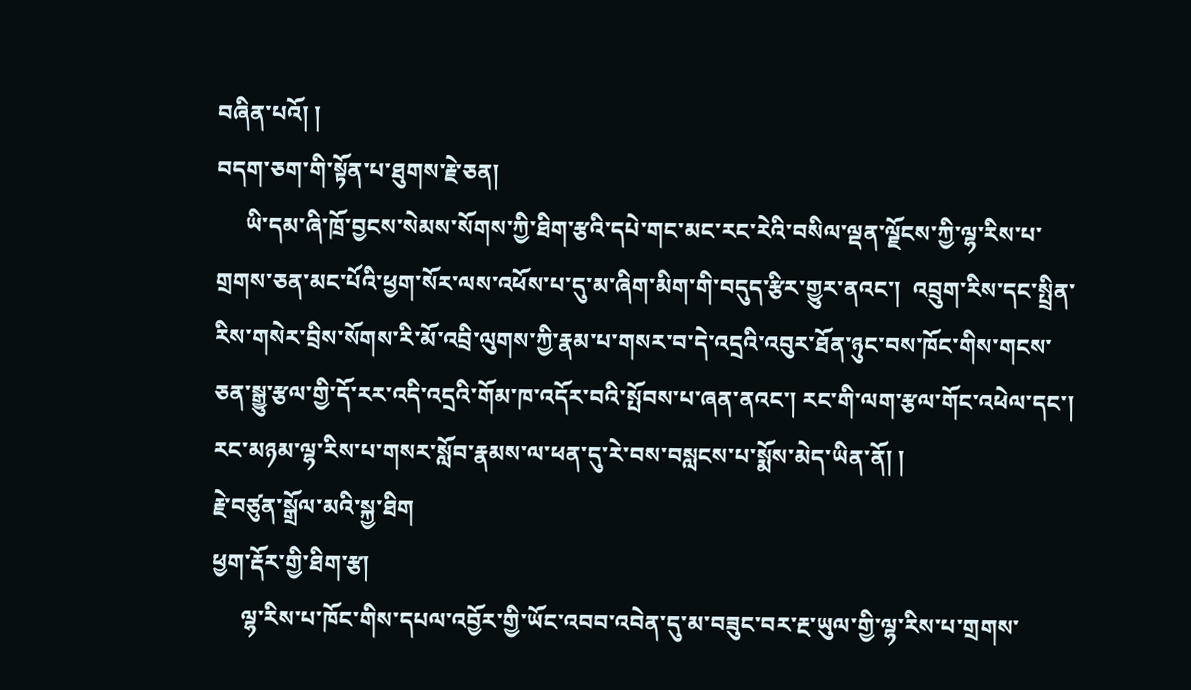བཞིན་པའོ། །
བདག་ཅག་གི་སྟོན་པ་ཐུགས་རྗེ་ཅན།
     ཡི་དམ་ཞི་ཁྲོ་བྱངས་སེམས་སོགས་ཀྱི་ཐིག་རྩའི་དཔེ་གང་མང་རང་རེའི་བསིལ་ལྡན་ལྗོངས་ཀྱི་ལྷ་རིས་པ་གྲགས་ཅན་མང་པོའི་ཕྱག་སོར་ལས་འཕོས་པ་དུ་མ་ཞིག་མིག་གི་བདུད་རྩིར་གྱུར་ནའང་།  འབྲུག་རིས་དང་སྤྲིན་རིས་གསེར་བྲིས་སོགས་རི་མོ་འབྲི་ལུགས་ཀྱི་རྣམ་པ་གསར་བ་དེ་འདྲའི་འབུར་ཐོན་ཉུང་བས་ཁོང་གིས་གངས་ཅན་སྒྱུ་རྩལ་གྱི་དོ་རར་འདི་འདྲའི་གོམ་ཁ་འདོར་བའི་སྤོབས་པ་ཞན་ནའང་། རང་གི་ལག་རྩལ་གོང་འཕེལ་དང་། རང་མཉམ་ལྷ་རིས་པ་གསར་སློབ་རྣམས་ལ་ཕན་དུ་རེ་བས་བསླངས་པ་སྨོས་མེད་ཡིན་ནོ། །
རྗེ་བཙུན་སྒྲོལ་མའི་སྐྱ་ཐིག
ཕྱག་རྡོར་གྱི་ཐིག་རྩ།
     ལྷ་རིས་པ་ཁོང་གིས་དཔལ་འབྱོར་གྱི་ཡོང་འབབ་འབེན་དུ་མ་བཟུང་བར་རྔ་ཡུལ་གྱི་ལྷ་རིས་པ་གྲགས་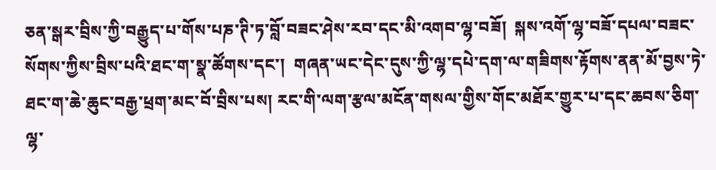ཅན་སྒར་བྲིས་ཀྱི་བརྒྱུད་པ་གོས་པཎ་ཊི་ཏ་བློ་བཟང་ཤེས་རབ་དང་མི་འགབ་ལྷ་བཟོ།  སྐས་འགོ་ལྷ་བཟོ་དཔལ་བཟང་སོགས་ཀྱིས་བྲིས་པའི་ཐང་ག་སྣ་ཚོགས་དང་།  གཞན་ཡང་དེང་དུས་ཀྱི་ལྷ་དཔེ་དག་ལ་གཟིགས་རྟོགས་ནན་མོ་བྱས་ཏེ་ཐང་ག་ཆེ་ཆུང་བརྒྱ་ཕྲག་མང་བོ་བྲིས་པས། རང་གི་ལག་རྩལ་མངོན་གསལ་གྱིས་གོང་མཐོར་གྱུར་པ་དང་ཆབས་ཅིག་ལྷ་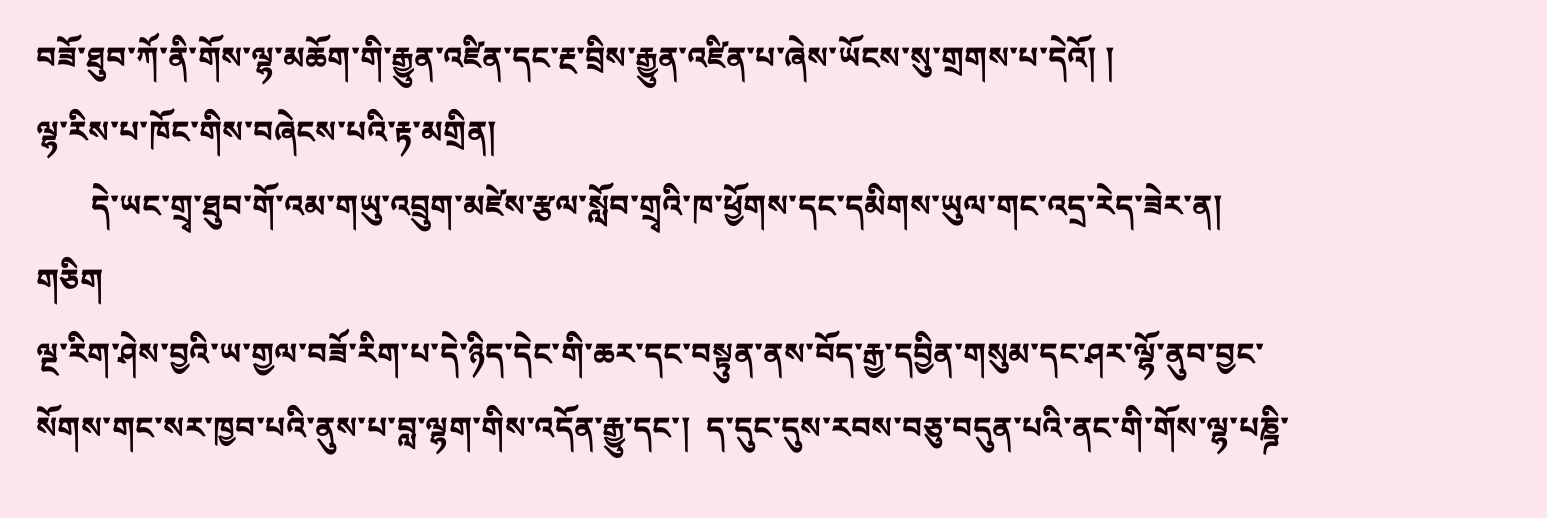བཟོ་ཐུབ་ཀོ་ནི་གོས་ལྷ་མཆོག་གི་རྒྱུན་འཛིན་དང་རྔ་བྲིས་རྒྱུན་འཛིན་པ་ཞེས་ཡོངས་སུ་གྲགས་པ་དེའོ། །
ལྷ་རིས་པ་ཁོང་གིས་བཞེངས་པའི་རྟ་མགྲིན།
       དེ་ཡང་གྲྭ་ཐུབ་གོ་འམ་གཡུ་འབྲུག་མཛེས་རྩལ་སློབ་གྲྭའི་ཁ་ཕྱོགས་དང་དམིགས་ཡུལ་གང་འདྲ་རེད་ཟེར་ན།
གཅིག
ལྔ་རིག་ཤེས་བྱའི་ཡ་གྱལ་བཟོ་རིག་པ་དེ་ཉིད་དེང་གི་ཆར་དང་བསྟུན་ནས་བོད་རྒྱ་དབྱིན་གསུམ་དང་ཤར་ལྷོ་ནུབ་བྱང་སོགས་གང་སར་ཁྱབ་པའི་ནུས་པ་བླ་ལྷག་གིས་འདོན་རྒྱུ་དང་།  ད་དུང་དུས་རབས་བཅུ་བདུན་པའི་ནང་གི་གོས་ལྷ་པཎྜི་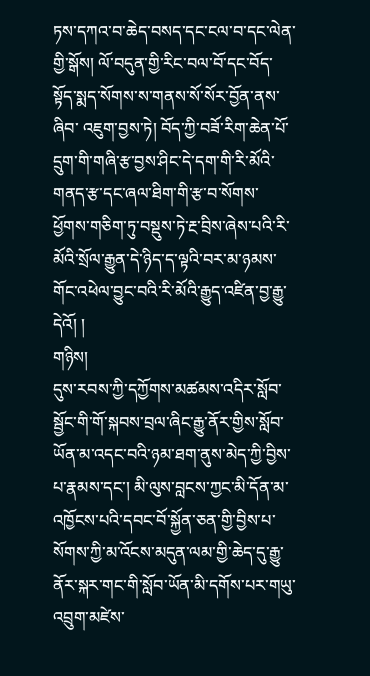ཏས་དཀའ་བ་ཆེད་བསད་དང་ངལ་བ་དང་ལེན་གྱི་སྒོས། ལོ་བདུན་གྱི་རིང་བལ་བོ་དང་བོད་སྟོད་སྨད་སོགས་ས་གནས་སོ་སོར་བྱོན་ནས་ཞིབ་ འཇུག་བྱས་ཏེ། བོད་ཀྱི་བཟོ་རིག་ཆེན་པོ་དྲུག་གི་གཞི་རྩ་བྱས་ཤིང་དེ་དག་གི་རི་མོའི་གནད་རྩ་དང་ཞལ་ཐིག་གི་རྩ་བ་སོགས་ཕྱོགས་གཅིག་ཏུ་བསྡུས་ཏེ་རྔ་བྲིས་ཞེས་པའི་རི་མོའི་སྲོལ་རྒྱུན་དེ་ཉིད་ད་ལྟའི་བར་མ་ཉམས་གོང་འཕེལ་བྱུང་བའི་རི་མོའི་རྒྱུད་འཛིན་བྱ་རྒྱུ་དེའོ། །
གཉིས།
དུས་རབས་ཀྱི་དཀྱོགས་མཚམས་འདིར་སློབ་སྦྱོང་གི་གོ་སྐབས་བྲལ་ཞིང་རྒྱུ་ནོར་གྱིས་སློབ་ཡོན་མ་འདང་བའི་ཉམ་ཐག་ནུས་མེད་ཀྱི་བྱིས་པ་རྣམས་དང་། མི་ལུས་བླངས་ཀྱང་མི་དོན་མ་འཁྱོངས་པའི་དབང་བོ་སྐྱོན་ཅན་གྱི་བྱིས་པ་སོགས་ཀྱི་མ་འོངས་མདུན་ལམ་གྱི་ཆེད་དུ་རྒྱུ་ནོར་སྐར་གང་གི་སློབ་ཡོན་མི་དགོས་པར་གཡུ་འབྲུག་མཛེས་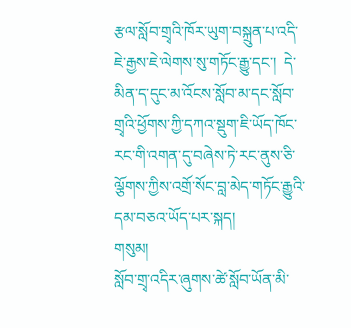རྩལ་སློབ་གྲྭའི་ཁོར་ཡུག་བསྐྲུན་པ་འདི་ཇེ་རྒྱས་ཇེ་ལེགས་སུ་གཏོང་རྒྱུ་དང་།  དེ་མིན་ད་དུང་མ་འོངས་སློབ་མ་དང་སློབ་གྲྭའི་ཕྱོགས་ཀྱི་དཀའ་སྡུག་ཇི་ཡོད་ཁོང་རང་གི་འགན་དུ་བཞེས་ཏེ་རང་ནུས་ཅི་ལྕོགས་ཀྱིས་འགྲོ་སོང་བླ་མེད་གཏོང་རྒྱུའི་དམ་བཅའ་ཡོད་པར་སྐད།
གསུམ།
སློབ་གྲྭ་འདིར་ཞུགས་ཚེ་སློབ་ཡོན་མི་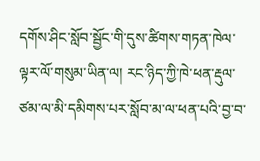དགོས་ཤིང་སློབ་སྦྱོང་གི་དུས་ཚིགས་གཏན་ཁེལ་ལྟར་ལོ་གསུམ་ཡིན་ལ། རང་ཉིད་ཀྱི་ཁེ་ཕན་རྡུལ་ཙམ་ལ་མི་དམིགས་པར་སློབ་མ་ལ་ཕན་པའི་བྱ་བ་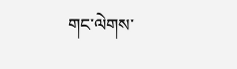གང་ལེགས་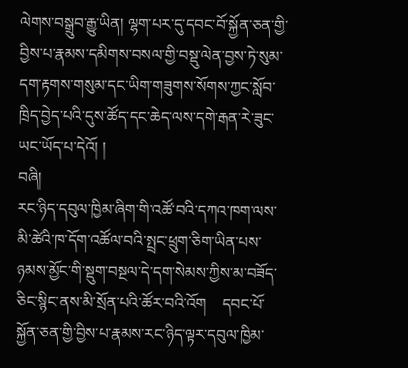ལེགས་བསྒྲུབ་རྒྱུ་ཡིན། ལྷག་པར་དུ་དབང་བོ་སྐྱོན་ཅན་གྱི་བྱིས་པ་རྣམས་དམིགས་བསལ་གྱི་བསྡུ་ལེན་བྱས་ཏེ་སུམ་དག་རྟགས་གསུམ་དང་ཡིག་གཟུགས་སོགས་ཀྱང་སློབ་ཁྲིད་བྱེད་པའི་དུས་ཚོད་དང་ཆེད་ལས་དགེ་རྒན་རེ་ཟུང་ཡང་ཡོད་པ་དེའོ། །
བཞི།
རང་ཉིད་དབུལ་ཁྱིམ་ཞིག་གི་འཚོ་བའི་དཀའ་ཁག་ལས་མི་ཚེའི་ཁ་དོག་འཚོལ་བའི་སྤྲང་ཕྲུག་ཅིག་ཡིན་པས་ཉམས་མྱོང་གི་སྡུག་བསྔལ་དེ་དག་སེམས་ཀྱིས་མ་བཟོད་ཅིང་སྙིང་ནས་མི་སྲོན་པའི་ཚོར་བའི་འོག    དབང་པོ་སྐྱོན་ཅན་གྱི་བྱིས་པ་རྣམས་རང་ཉིད་ལྟར་དབུལ་ཁྱིམ་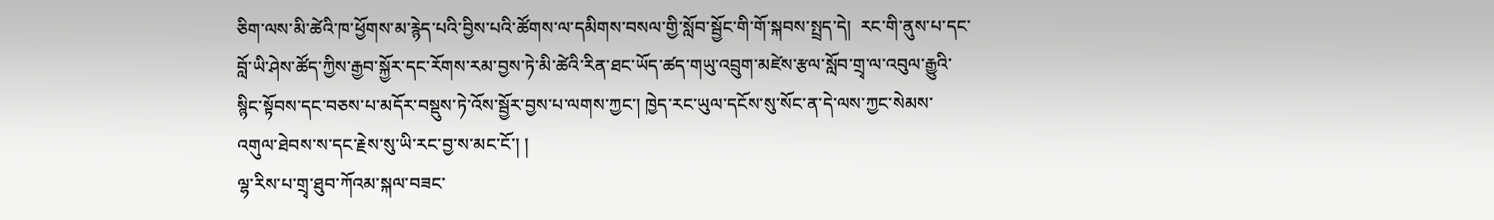ཅིག་ལས་མི་ཚེའི་ཁ་ཕྱོགས་མ་རྙེད་པའི་བྱིས་པའི་ཚོགས་ལ་དམིགས་བསལ་གྱི་སློབ་སྦྱོང་གི་གོ་སྐབས་སྤྲད་དེ།  རང་གི་ནུས་པ་དང་བློ་ཡི་ཤེས་ཚོད་ཀྱིས་རྒྱབ་སྐྱོར་དང་རོགས་རམ་བྱས་ཏེ་མི་ཚེའི་རིན་ཐང་ཡོད་ཚད་གཡུ་འབྲུག་མཛེས་རྩལ་སློབ་གྲྭ་ལ་འབུལ་རྒྱུའི་སྙིང་སྟོབས་དང་བཅས་པ་མདོར་བསྡུས་ཏེ་འོས་སྦྱོར་བྱས་པ་ལགས་ཀྱང་། ཁྱེད་རང་ཡུལ་དངོས་སུ་སོང་ན་དེ་ལས་ཀྱང་སེམས་འགུལ་ཐེབས་ས་དང་རྗེས་སུ་ཡི་རང་བྱ་ས་མང་ངོ་། །
ལྷ་རིས་པ་གྲྭ་ཐུབ་ཀོའམ་སྐལ་བཟང་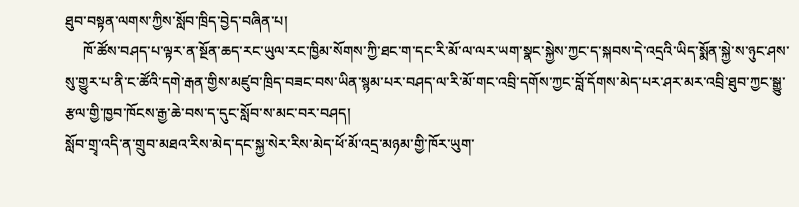ཐུབ་བསྟན་ལགས་ཀྱིས་སློབ་ཁྲིད་བྱེད་བཞིན་པ།
     ཁོ་ཚོས་བཤད་པ་ལྟར་ན་སྔོན་ཆད་རང་ཡུལ་རང་ཁྱིམ་སོགས་ཀྱི་ཐང་ག་དང་རི་མོ་ལ་ལར་ཡག་སྣང་སྐྱེས་ཀྱང་ད་སྐབས་དེ་འདྲའི་ཡིད་སྨོན་སྐྱེ་ས་ཉུང་ཤས་སུ་གྱུར་པ་ནི་ང་ཚོའི་དགེ་རྒན་གྱིས་མཛུབ་ཁྲིད་བཟང་བས་ཡིན་སྙམ་པར་བཤད་ལ་རི་མོ་གང་འབྲི་དགོས་ཀྱང་བློ་དོགས་མེད་པར་ཤར་མར་འབྲི་ཐུབ་ཀྱང་སྒྱུ་རྩལ་གྱི་ཁྱབ་ཁོངས་རྒྱ་ཆེ་བས་ད་དུང་སློབ་ས་མང་བར་བཤད།
སློབ་གྲྭ་འདི་ན་གྲུབ་མཐའ་རིས་མེད་དང་སྐྱ་སེར་རིས་མེད་ཕོ་མོ་འདྲ་མཉམ་གྱི་ཁོར་ཡུག་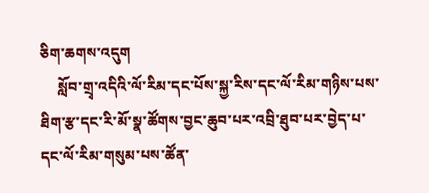ཅིག་ཆགས་འདུག
     སློབ་གྲྭ་འདིའི་ལོ་རིམ་དང་པོས་སྐྱ་རིས་དང་ལོ་རིམ་གཉིས་པས་ཐིག་རྩ་དང་རི་མོ་སྣ་ཚོགས་བྱང་ཆུབ་པར་འབྲི་ཐུབ་པར་བྱེད་པ་དང་ལོ་རིམ་གསུམ་པས་ཚོན་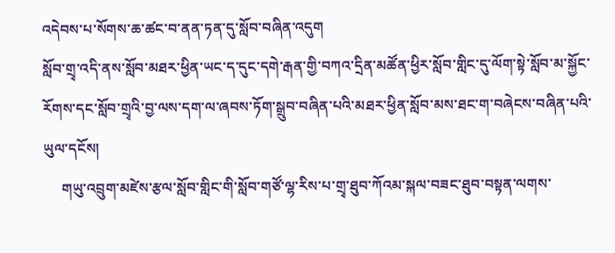འདེབས་པ་སོགས་ཆ་ཚང་བ་ནན་ཏན་དུ་སློབ་བཞིན་འདུག
སློབ་གྲྭ་འདི་ནས་སློབ་མཐར་ཕྱིན་ཡང་ད་དུང་དགེ་རྒན་གྱི་བཀའ་དྲིན་མཚོན་ཕྱིར་སློབ་གླིང་དུ་ལོག་སྟེ་སློབ་མ་སྐྱོང་རོགས་དང་སློབ་གྲྭའི་བྱ་ལས་དག་ལ་ཞབས་ཏོག་སྒྲུབ་བཞིན་པའི་མཐར་ཕྱིན་སློབ་མས་ཐང་ག་བཞེངས་བཞིན་པའི་ཡུལ་དངོས།
     གཡུ་འབྲུག་མཛེས་རྩལ་སློབ་གླིང་གི་སློབ་གཙོ་ལྷ་རིས་པ་གྲྭ་ཐུབ་ཀོའམ་སྐལ་བཟང་ཐུབ་བསྟན་ལགས་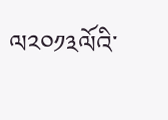ལ༢༠༡༣ལོའི་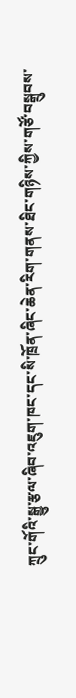ཀྲུང་གོའི་སྒྱུ་རྩལ་ཞིབ་འཇུག་ཁང་དང་སི་ཁྲོན་ཞིང་ཆེན་རིག་གནས་ཐིང་གཉིས་ཀྱིས་གཙོ་བསྒྲུབས་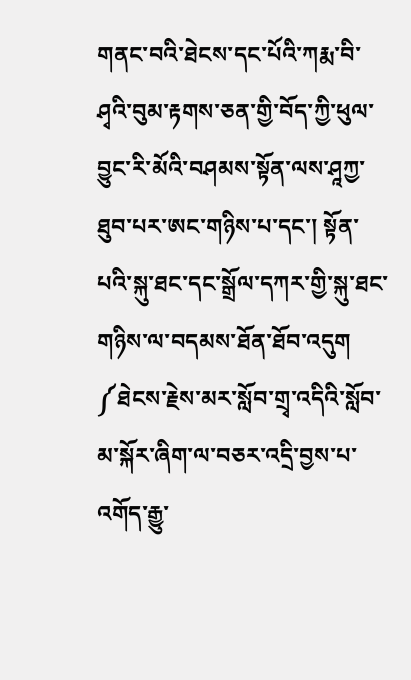གནང་བའི་ཐེངས་དང་པོའི་ཀརྨ་བི་ཤྭའི་བུམ་རྟགས་ཅན་གྱི་བོད་ཀྱི་ཕུལ་བྱུང་རི་མོའི་བཤམས་སྟོན་ལས་ཤཱཀྱ་ཐུབ་པར་ཨང་གཉིས་པ་དང་། སྟོན་པའི་སྐུ་ཐང་དང་སྒྲོལ་དཀར་གྱི་སྐུ་ཐང་གཉིས་ལ་བདམས་ཐོན་ཐོབ་འདུག
༼ཐེངས་རྗེས་མར་སློབ་གྲྭ་འདིའི་སློབ་མ་སྐོར་ཞིག་ལ་བཅར་འདྲི་བྱས་པ་འགོད་རྒྱུ་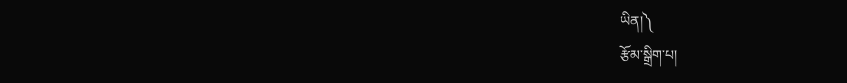ཡིན།༽
རྩོམ་སྒྲིག་པ།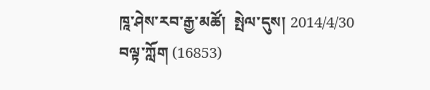ཁཱ་ཤེས་རབ་རྒྱ་མཚོ།  སྤེལ་དུས། 2014/4/30 བལྟ་ཀློག (16853)